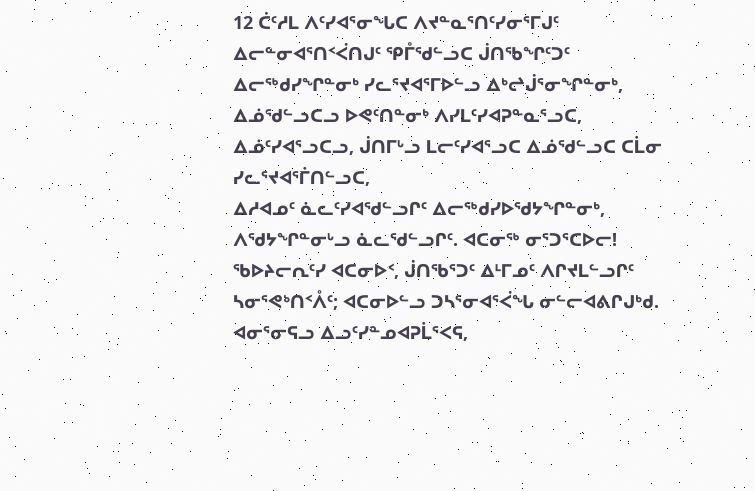12 ᑖᑦᓱᒪ ᐱᑦᓯᐊᕐᓂᖓᑕ ᐱᔪᓐᓇᕐᑎᑦᓯᓂᕐᒥᒍᑦ ᐃᓕᓐᓂᐊᕐᑎᑉᐹᑎᒍᑦ ᕿᒤᖁᓪᓗᑕ ᒎᑎᖃᖏᑦᑐᑦ ᐃᓕᖅᑯᓯᖏᓐᓂᒃ ᓯᓚᕐᔪᐊᕐᒥᐅᓪᓗ ᐃᒃᖠᒎᕐᓂᖏᓐᓂᒃ, ᐃᓅᖁᓪᓗᑕᓗ ᐅᕙᑦᑎᓐᓂᒃ ᐱᓯᒪᑦᓯᐊᕈᓐᓇᕐᓗᑕ, ᐃᓅᑦᓯᐊᕐᓗᑕᓗ, ᒎᑎᒥᒡᓗ ᒪᓕᑦᓯᐊᕐᓗᑕ ᐃᓅᖁᓪᓗᑕ ᑕᒫᓂ ᓯᓚᕐᔪᐊᕐᒦᑎᓪᓗᑕ,
ᐃᓱᐊᓄᑦ ᓈᓚᑦᓯᐊᖁᓪᓗᒋᑦ ᐃᓕᖅᑯᓯᐅᖁᔭᖏᓐᓂᒃ, ᐱᖁᔭᖏᓐᓂᒡᓗ ᓈᓚᖁᓪᓗᒋᑦ. ᐊᑕᓂᖅ ᓂᕐᑐᕐᑕᐅᓕ!
ᖃᐅᔨᓕᕆᑦᓯ ᐊᑕᓂᐅᑉ, ᒎᑎᖃᕐᑐᑦ ᐃᒻᒥᓄᑦ ᐱᒋᔪᒪᓪᓗᒋᑦ ᓴᓂᕐᕙᒃᑎᑉᐰᑦ; ᐊᑕᓂᐅᓪᓗ ᑐᓴᕐᓂᐊᕐᐹᖓ ᓂᓪᓕᐊᕕᒋᒍᒃᑯ.
ᐊᓂᕐᓂᕋᓗ ᐃᓗᑦᓯᓐᓄᐊᕈᒫᕐᐸᕋ,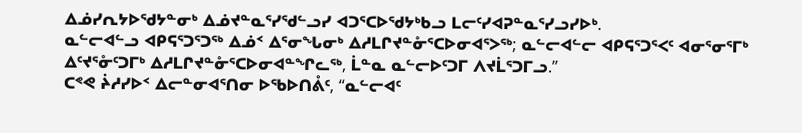ᐃᓅᓯᕆᔭᐅᖁᔭᓐᓂᒃ ᐃᓅᔪᓐᓇᕐᓯᖁᓪᓗᓯ ᐊᑐᕐᑕᐅᖁᔭᒃᑲᓗ ᒪᓕᑦᓯᐊᕈᓐᓇᕐᓯᓗᓯᐅᒃ.
ᓇᓪᓕᐊᓪᓗ ᐊᑭᕋᕐᑐᕐᑐᖅ ᐃᓅᑉ ᐃᕐᓂᖓᓂᒃ ᐃᓱᒪᒋᔪᓐᓁᕐᑕᐅᓂᐊᕐᐳᖅ; ᓇᓪᓕᐊᓪᓕ ᐊᑭᕋᕐᑐᕐᐸᑦ ᐊᓂᕐᓂᕐᒥᒃ ᐃᑦᔪᕐᓁᑦᑐᒥᒃ ᐃᓱᒪᒋᔪᓐᓁᕐᑕᐅᓂᐊᓐᖏᓚᖅ, ᒫᓐᓇ ᓇᓪᓕᐅᑦᑐᒥ ᐱᔪᒫᕐᑐᒥᓗ.”
ᑕᕝᕙ ᔩᓱᓯᐅᑉ ᐃᓕᓐᓂᐊᕐᑎᓂ ᐅᖃᐅᑎᕔᑦ, “ᓇᓪᓕᐊᑦ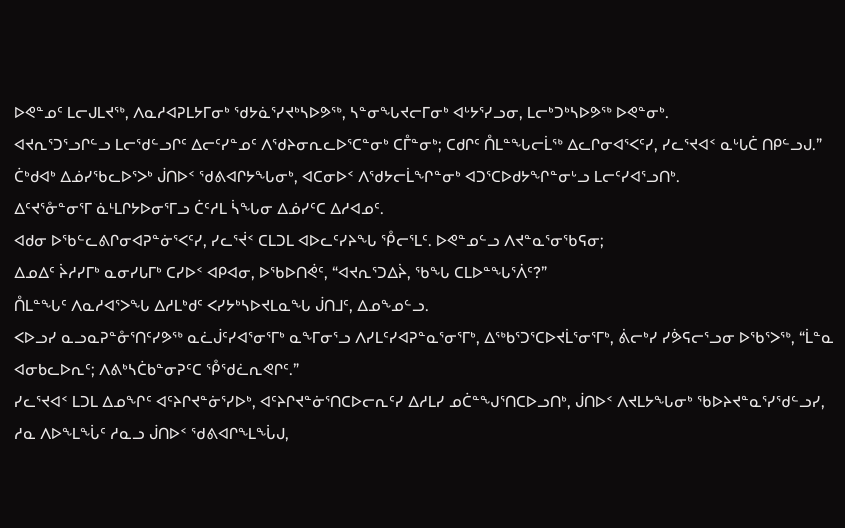ᐅᕙᓐᓄᑦ ᒪᓕᒍᒪᔪᖅ, ᐱᓇᓱᐊᕈᒪᔭᒥᓂᒃ ᖁᔭᓈᕐᓯᔪᒃᓴᐅᕗᖅ, ᓴᓐᓂᖓᔪᓕᒥᓂᒃ ᐊᒡᔭᕐᓯᓗᓂ, ᒪᓕᒃᑐᒃᓴᐅᕗᖅ ᐅᕙᓐᓂᒃ.
ᐊᔪᕆᕐᑐᕐᓗᒋᓪᓗ ᒪᓕᖁᓪᓗᒋᑦ ᐃᓕᑦᓯᓐᓄᑦ ᐱᖁᔨᓂᕆᓚᐅᕐᑕᓐᓂᒃ ᑕᒤᓐᓂᒃ; ᑕᑯᒋᑦ ᑍᒪᓐᖓᓕᒫᖅ ᐃᓚᒋᓂᐊᕐᐸᑦᓯ, ᓯᓚᕐᔪᐊᑉ ᓇᒡᒐᑖ ᑎᑭᓪᓗᒍ.”
ᑖᒃᑯᐊᒃ ᐃᓅᓯᖃᓚᐅᕐᐳᒃ ᒎᑎᐅᑉ ᖁᕕᐊᒋᔭᖓᓂᒃ, ᐊᑕᓂᐅᑉ ᐱᖁᔭᓕᒫᖏᓐᓂᒃ ᐊᑐᕐᑕᐅᑯᔭᖏᓐᓂᒡᓗ ᒪᓕᑦᓯᐊᕐᓗᑎᒃ.
ᐃᑦᔪᕐᓁᓐᓂᕐᒥ ᓈᒻᒪᒋᔭᐅᓂᕐᒥᓗ ᑖᑦᓱᒪ ᓵᖓᓂ ᐃᓅᓯᑦᑕ ᐃᓱᐊᓄᑦ.
ᐊᑯᓂ ᐅᖃᓪᓚᕕᒋᓂᐊᕈᓐᓃᕐᐸᑦᓯ, ᓯᓚᕐᔫᑉ ᑕᒪᑐᒪ ᐊᐅᓚᑦᓯᔨᖓ ᕾᓕᕐᒪᑦ. ᐅᕙᓐᓄᓪᓗ ᐱᔪᓐᓇᕐᓂᖃᕋᓂ;
ᐃᓄᐃᑦ ᔩᓱᓯᒥᒃ ᓇᓂᓯᒐᒥᒃ ᑕᓯᐅᑉ ᐊᑭᐊᓂ, ᐅᖃᐅᑎᕚᑦ, “ᐊᔪᕆᕐᑐᐃᔩ, ᖃᖓ ᑕᒪᐅᓐᖓᕐᐲᑦ?”
ᑍᒪᓐᖓᑦ ᐱᓇᓱᐊᕐᐳᖓ ᐃᓱᒪᒃᑯᑦ ᐸᓯᔭᒃᓴᐅᔪᒪᓇᖓ ᒎᑎᒧᑦ, ᐃᓄᖕᓄᓪᓗ.
ᐸᐅᓗᓯ ᓇᓗᓇᕈᓐᓁᕐᑎᑦᓯᕗᖅ ᓇᓛᒎᑦᓯᐊᕐᓂᕐᒥᒃ ᓇᖕᒥᓂᕐᓗ ᐱᓯᒪᑦᓯᐊᕈᓐᓇᕐᓂᕐᒥᒃ, ᐃᖅᑲᕐᑐᕐᑕᐅᔪᒫᕐᓂᕐᒥᒃ, ᕖᓕᒃᓯ ᓯᕘᕋᓕᕐᓗᓂ ᐅᖃᕐᐳᖅ, “ᒫᓐᓇ ᐊᓂᑲᓚᐅᕆᑦ; ᐱᕕᒃᓴᑖᑲᓐᓂᕈᑦᑕ ᕾᖁᓛᕆᕙᒋᑦ.”
ᓯᓚᕐᔪᐊᑉ ᒪᑐᒪ ᐃᓄᖏᑦ ᐊᑦᔨᒋᔪᓐᓃᕐᓯᐅᒃ, ᐊᑦᔨᒋᔪᓐᓃᕐᑎᑕᐅᓕᕆᑦᓯ ᐃᓱᒪᓯ ᓄᑖᓐᖑᕐᑎᑕᐅᓗᑎᒃ, ᒎᑎᐅᑉ ᐱᔪᒪᔭᖓᓂᒃ ᖃᐅᔨᔪᓐᓇᕐᓯᖁᓪᓗᓯ, ᓱᓇ ᐱᐅᖕᒪᖔᑦ ᓱᓇᓗ ᒎᑎᐅᑉ ᖁᕕᐊᒋᖕᒪᖔᒍ,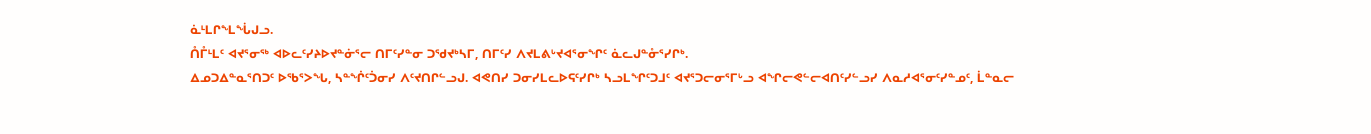ᓈᒻᒪᒋᖕᒪᖔᒍᓗ.
ᑍᒤᒻᒪᑦ ᐊᔪᕐᓂᖅ ᐊᐅᓚᑦᓯᔨᐅᔪᓐᓃᕐᓕ ᑎᒥᑦᓯᓐᓂ ᑐᖁᔪᒃᓴᒥ, ᑎᒥᑦᓯ ᐱᔪᒪᕕᒡᔪᐊᕐᓂᖏᑦ ᓈᓚᒍᓐᓁᕐᓯᒋᒃ.
ᐃᓄᑐᐃᓐᓇᕐᑎᑐᑦ ᐅᖃᕐᐳᖓ, ᓴᓐᖐᑦᑑᓂᓯ ᐱᑦᔪᑎᒋᓪᓗᒍ. ᐊᕙᑎᓯ ᑐᓂᓯᒪᓚᐅᕋᑦᓯᒋᒃ ᓴᓗᒪᖏᑦᑐᒧᑦ ᐊᔪᕐᑐᓕᓂᕐᒥᒡᓗ ᐊᖏᓕᕙᓪᓕᐊᑎᑦᓯᓪᓗᓯ ᐱᓇᓱᐊᕐᓂᑦᓯᓐᓄᑦ, ᒫᓐᓇᓕ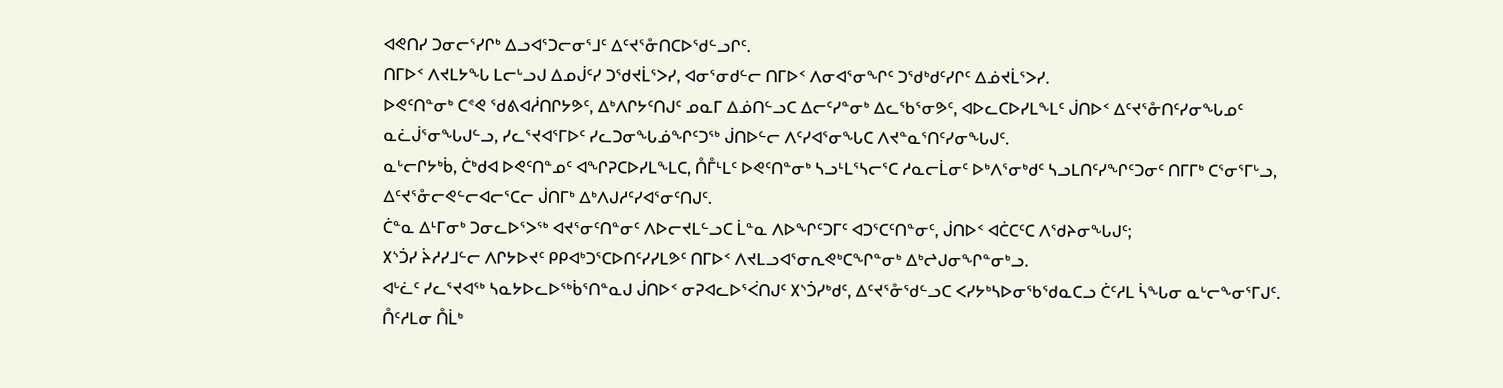ᐊᕙᑎᓯ ᑐᓂᓕᕐᓯᒋᒃ ᐃᓗᐊᕐᑐᓕᓂᕐᒧᑦ ᐃᑦᔪᕐᓁᑎᑕᐅᖁᓪᓗᒋᑦ.
ᑎᒥᐅᑉ ᐱᔪᒪᔭᖓ ᒪᓕᒡᓗᒍ ᐃᓄᒎᑦᓯ ᑐᖁᔪᒫᕐᐳᓯ, ᐊᓂᕐᓂᑯᓪᓕ ᑎᒥᐅᑉ ᐱᓂᐊᕐᓂᖏᑦ ᑐᖁᒃᑯᑦᓯᒋᑦ ᐃᓅᔪᒫᕐᐳᓯ.
ᐅᕙᑦᑎᓐᓂᒃ ᑕᕝᕙ ᖁᕕᐊᓲᑎᒋᔭᕗᑦ, ᐃᒃᐱᒋᔭᑦᑎᒍᑦ ᓄᓇᒥ ᐃᓅᑎᓪᓗᑕ ᐃᓕᑦᓯᓐᓂᒃ ᐃᓚᖃᕐᓂᕗᑦ, ᐊᐅᓚᑕᐅᓯᒪᖕᒪᑦ ᒎᑎᐅᑉ ᐃᑦᔪᕐᓁᑎᑦᓯᓂᖓᓄᑦ ᓇᓛᒎᕐᓂᖓᒍᓪᓗ, ᓯᓚᕐᔪᐊᕐᒥᐅᑦ ᓯᓚᑐᓂᖓᓅᖏᑦᑐᖅ ᒎᑎᐅᓪᓕ ᐱᑦᓯᐊᕐᓂᖓᑕ ᐱᔪᓐᓇᕐᑎᑦᓯᓂᖓᒍᑦ.
ᓇᒡᓕᒋᔭᒃᑳ, ᑖᒃᑯᐊ ᐅᕙᑦᑎᓐᓄᑦ ᐊᖏᕈᑕᐅᓯᒪᖕᒪᑕ, ᑍᒤᒻᒪᑦ ᐅᕙᑦᑎᓐᓂᒃ ᓴᓗᒻᒪᕐᓴᓕᕐᑕ ᓱᓇᓕᒫᓂᑦ ᐅᒃᐱᕐᓂᒃᑯᑦ ᓴᓗᒪᑎᑦᓯᖏᑦᑐᓂᑦ ᑎᒥᒥᒃ ᑕᕐᓂᕐᒥᒡᓗ, ᐃᑦᔪᕐᓁᓕᕙᓪᓕᐊᓕᕐᑕᓕ ᒎᑎᒥᒃ ᐃᒃᐱᒍᓱᑦᓯᐊᕐᓂᑦᑎᒍᑦ.
ᑖᓐᓇ ᐃᒻᒥᓂᒃ ᑐᓂᓚᐅᕐᐳᖅ ᐊᔪᕐᓂᑦᑎᓐᓂᑦ ᐱᐅᓕᔪᒪᓪᓗᑕ ᒫᓐᓇ ᐱᐅᖏᑦᑐᒥᑦ ᐊᑐᕐᑕᑦᑎᓐᓂᑦ, ᒎᑎᐅᑉ ᐊᑖᑕᑦᑕ ᐱᖁᔨᓂᖓᒍᑦ;
᙭ᔅᑑᓯ ᔩᓱᓯᒧᓪᓕ ᐱᒋᔭᐅᔪᑦ ᑭᑭᐊᒃᑐᕐᑕᐅᑎᑦᓯᓯᒪᕗᑦ ᑎᒥᐅᑉ ᐱᔪᒪᓗᐊᕐᓂᕆᕙᒃᑕᖏᓐᓂᒃ ᐃᒃᖠᒍᓂᖏᓐᓂᒃᓗ.
ᐊᒡᓛᑦ ᓯᓚᕐᔪᐊᖅ ᓴᓇᔭᐅᓚᐅᖅᑳᕐᑎᓐᓇᒍ ᒎᑎᐅᑉ ᓂᕈᐊᓚᐅᕐᐹᑎᒍᑦ ᙭ᔅᑑᓯᒃᑯᑦ, ᐃᑦᔪᕐᓁᖁᓪᓗᑕ ᐸᓯᔭᒃᓴᐅᓂᖃᖁᓇᑕᓗ ᑖᑦᓱᒪ ᓵᖓᓂ ᓇᒡᓕᖕᓂᕐᒥᒍᑦ.
ᑍᑦᓱᒪᓂ ᑍᒫᒃ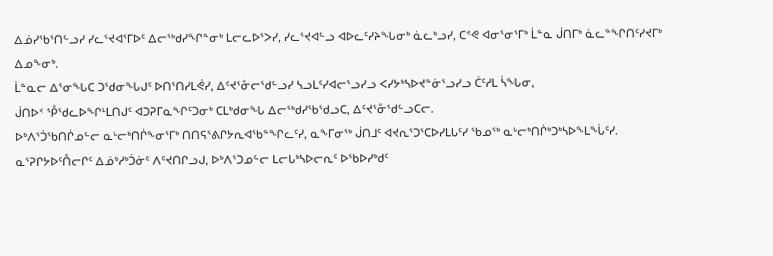ᐃᓅᓯᖃᕐᑎᓪᓗᓯ ᓯᓚᕐᔪᐊᕐᒥᐅᑦ ᐃᓕᖅᑯᓯᖏᓐᓂᒃ ᒪᓕᓚᐅᕐᐳᓯ, ᓯᓚᕐᔪᐊᓪᓗ ᐊᐅᓚᑦᓯᔨᖓᓂᒃ ᓈᓚᒃᓗᓯ, ᑕᕝᕙ ᐊᓂᕐᓂᕐᒥᒃ ᒫᓐᓇ ᒎᑎᒥᒃ ᓈᓚᓐᖏᑎᑦᓯᔪᒥᒃ ᐃᓄᖕᓂᒃ.
ᒫᓐᓇᓕ ᐃᕐᓂᖓᑕ ᑐᖁᓂᖓᒍᑦ ᐅᑎᕐᑎᓯᒪᕚᓯ, ᐃᑦᔪᕐᓁᓕᖁᓪᓗᓯ ᓴᓗᒪᑦᓯᐊᓕᕐᓗᓯᓗ ᐸᓯᔭᒃᓴᐅᔪᓐᓃᕐᓗᓯᓗ ᑖᑦᓱᒪ ᓵᖓᓂ,
ᒎᑎᐅᑉ ᕾᖁᓚᐅᖏᒻᒪᑎᒍᑦ ᐊᑐᕈᒥᓇᖏᑦᑐᓂᒃ ᑕᒪᒃᑯᓂᖓ ᐃᓕᖅᑯᓯᖃᖁᓗᑕ, ᐃᑦᔪᕐᓁᖁᓪᓗᑕᓕ.
ᐅᒃᐱᕐᑑᖃᑎᒌᓄᓪᓕ ᓇᒡᓕᒃᑎᒌᖕᓂᕐᒥᒃ ᑎᑎᕋᕐᕕᒋᔭᕆᐊᖃᓐᖏᓚᑦᓯ, ᓇᖕᒥᓂᖅ ᒎᑎᒧᑦ ᐊᔪᕆᕐᑐᕐᑕᐅᓯᒪᒐᑦᓯ ᖃᓄᖅ ᓇᒡᓕᒃᑎᒌᒃᑐᒃᓴᐅᖕᒪᖔᑦᓯ.
ᓇᕐᕈᒋᔭᐅᑦᑍᓕᒋᑦ ᐃᓅᒃᓱᒃᑑᓃᑦ ᐱᑦᔪᑎᒋᓗᒍ, ᐅᒃᐱᕐᑐᓄᓪᓕ ᒪᓕᒐᒃᓴᐅᓕᕆᑦ ᐅᖃᐅᓯᒃᑯᑦ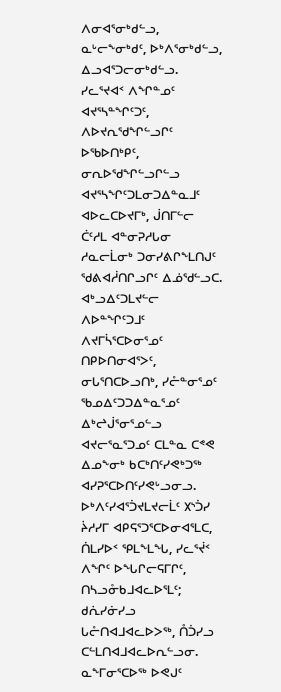ᐱᓂᐊᕐᓂᒃᑯᓪᓗ, ᓇᒡᓕᖕᓂᒃᑯᑦ, ᐅᒃᐱᕐᓂᒃᑯᓪᓗ, ᐃᓗᐊᕐᑐᓕᓂᒃᑯᓪᓗ.
ᓯᓚᕐᔪᐊᑉ ᐱᖏᓐᓄᑦ ᐊᔪᕐᓴᓐᖏᑦᑐᑦ, ᐱᐅᔪᕆᖁᖏᓪᓗᒋᑦ ᐅᖃᐅᑎᒃᑭᑦ, ᓂᕆᐅᖁᖏᓪᓗᒋᓪᓗ ᐊᔪᕐᓴᖏᑦᑐᒪᓂᑐᐃᓐᓇᒧᑦ ᐊᐅᓚᑕᐅᔪᒥᒃ, ᒎᑎᒥᓪᓕ ᑖᑦᓱᒪ ᐊᓐᓂᕈᓱᒐᓂ ᓱᓇᓕᒫᓂᒃ ᑐᓂᓯᕕᒋᖕᒪᑎᒍᑦ ᖁᕕᐊᓲᑎᒋᓗᒋᑦ ᐃᓅᖁᓪᓗᑕ.
ᐊᒃᓗᐃᑦᑐᒪᔪᓪᓕ ᐱᐅᓐᖏᑦᑐᒧᑦ ᐱᔪᒥᓵᕐᑕᐅᓂᕐᓄᑦ ᑎᑭᐅᑎᓂᐊᕐᐳᑦ, ᓂᒐᕐᑎᑕᐅᓗᑎᒃ, ᓯᓔᓐᓂᕐᓄᑦ ᖃᓄᐃᑦᑐᑐᐃᓐᓇᕐᓄᑦ ᐃᒃᖠᒎᕐᓂᕐᓄᓪᓗ ᐊᔪᓕᕐᓇᕐᑐᓄᑦ ᑕᒪᓐᓇ ᑕᕝᕙ ᐃᓄᖕᓂᒃ ᑲᑕᒃᑎᑦᓯᕙᒃᑐᖅ ᐊᓯᕈᕐᑕᐅᑎᑦᓯᕙᒡᓗᓂᓗ.
ᐅᒃᐱᑦᓯᐊᕐᑑᔪᒪᔪᓕᒫᑦ ᙭ᔅᑑᓯ ᔩᓱᓯᒥ ᐊᑭᕋᕐᑐᕐᑕᐅᓂᐊᕐᒪᑕ,
ᑏᒪᓯᐅᑉ ᕿᒪᖕᒪᖓ, ᓯᓚᕐᔫᑉ ᐱᖏᑦ ᐅᖓᒋᓕᕋᒥᒋᑦ, ᑎᓴᓗᓁᑲᒧᐊᓚᐅᕐᒪᑦ; ᑯᕇᓯᓃᓯᓗ ᒐᓔᑎᐊᒧᐊᓚᐅᐳᖅ, ᑍᑑᓯᓗ ᑕᓪᒪᑎᐊᒧᐊᓚᐅᕆᓪᓗᓂ.
ᓇᖕᒥᓂᕐᑕᐅᖅ ᐅᕙᒍᑦ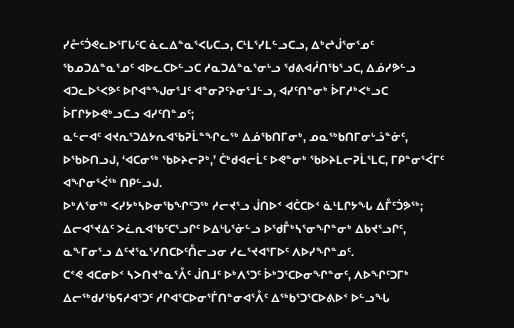ᓯᓔᑦᑑᕙᓚᐅᕐᒥᒐᑦᑕ ᓈᓚᐃᓐᓇᕐᐸᒐᑕᓗ, ᑕᒻᒪᕐᓯᒪᓪᓗᑕᓗ, ᐃᒃᖠᒎᕐᓂᕐᓄᑦ ᖃᓄᑐᐃᓐᓇᕐᓄᑦ ᐊᐅᓚᑕᐅᓪᓗᑕ ᓱᓇᑐᐃᓐᓇᕐᓂᒡᓗ ᖁᕕᐊᓲᑎᖃᕐᓗᑕ, ᐃᓅᓯᕗᓪᓗ ᐊᑐᓚᐅᕐᐸᕗᑦ ᐅᒋᐊᓐᖑᓂᕐᒧᑦ ᐊᓐᓂᕈᑦᔨᓂᕐᒧᓪᓗ, ᐊᓯᑦᑎᓐᓂᒃ ᐆᒥᓱᒃᐸᒃᓗᑕ ᐆᒥᒋᔭᐅᕙᒃᓗᑕᓗ ᐊᓯᑦᑎᓐᓄᑦ;
ᓇᓪᓕᐊᑦ ᐊᔪᕆᕐᑐᐃᔭᕆᐊᖃᕈᒫᓐᖏᓚᖅ ᐃᓅᖃᑎᒥᓂᒃ, ᓄᓇᖅᑲᑎᒥᓂᒡᓘᓐᓃᑦ, ᐅᖃᐅᑎᓗᒍ, ‘ᐊᑕᓂᖅ ᖃᐅᔨᓕᕈᒃ,’ ᑖᒃᑯᐊᓕᒫᑦ ᐅᕙᓐᓂᒃ ᖃᐅᔨᒪᓕᕈᒫᕐᒪᑕ, ᒥᑭᓐᓂᕐᐹᒥᑦ ᐊᖏᓂᕐᐹᖅ ᑎᑭᓪᓗᒍ.
ᐅᒃᐱᕐᓂᖅ ᐸᓯᔭᒃᓴᐅᓂᖃᖏᑦᑐᖅ ᓱᓕᔪᕐᓗ ᒎᑎᐅᑉ ᐊᑖᑕᐅᑉ ᓈᒻᒪᒋᔭᖓ ᐃᒤᑦᑑᕗᖅ; ᐃᓕᐊᕐᔪᐃᑦ ᐳᓛᕆᐊᖃᑦᑕᕐᓗᒋᑦ ᐅᐃᒡᒐᕐᓃᓪᓗ ᐅᖁᒤᒃᓴᕐᓂᖏᓐᓂᒃ ᐃᑲᔪᕐᓗᒋᑦ, ᓇᖕᒥᓂᕐᓗ ᐃᑦᔪᕐᓇᕐᓯᑎᑕᐅᑦᑍᓕᓗᓂ ᓯᓚᕐᔪᐊᕐᒥᐅᑦ ᐱᐅᓯᖏᓐᓄᑦ.
ᑕᕝᕙ ᐊᑕᓂᐅᑉ ᓴᐳᑎᔪᓐᓇᕐᐰᑦ ᒎᑎᒧᑦ ᐅᒃᐱᕐᑐᑦ ᐆᒃᑐᕐᑕᐅᓂᖏᓐᓂᑦ, ᐱᐅᖏᑦᑐᒥᒃ ᐃᓕᖅᑯᓯᖃᕋᓱᐊᕐᑐᑦ ᓱᒋᐊᕐᑕᐅᓂᕐᒦᑎᓐᓂᐊᕐᐰᑦ ᐃᖅᑲᕐᑐᕐᑕᐅᕕᐅᑉ ᐅᓪᓗᖓ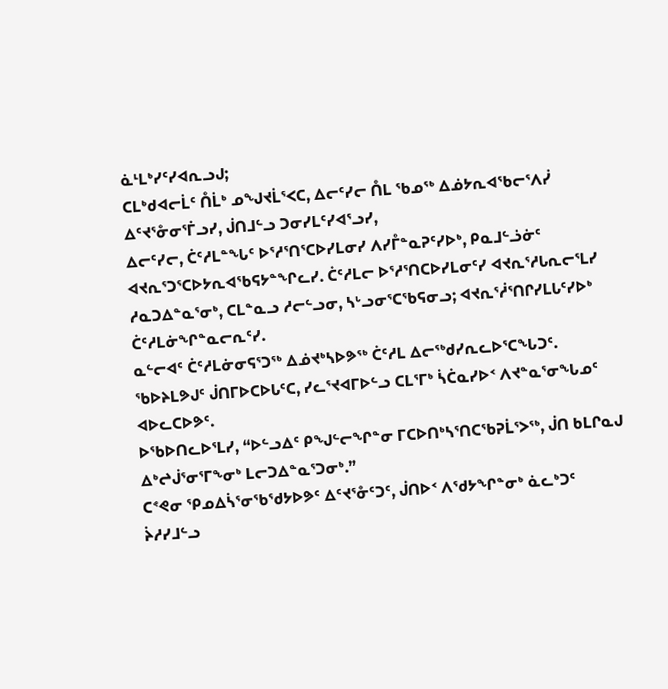ᓈᒻᒪᒃᓯᑦᓯᐊᕆᓗᒍ;
ᑕᒪᒃᑯᐊᓕᒫᑦ ᑍᒫᒃ ᓄᖑᔪᒫᕐᐸᑕ, ᐃᓕᑦᓯᓕ ᑍᒪ ᖃᓄᖅ ᐃᓅᔭᕆᐊᖃᓕᕐᐱᓰ ᐃᑦᔪᕐᓁᓂᕐᒦᓗᓯ, ᒎᑎᒧᓪᓗ ᑐᓂᓯᒪᑦᓯᐊᕐᓗᓯ,
ᐃᓕᑦᓯᓕ, ᑖᑦᓱᒪᓐᖓᑦ ᐅᕐᓱᕐᑎᕐᑕᐅᓯᒪᓂᓯ ᐱᓯᒤᓐᓇᕈᑦᓯᐅᒃ, ᑭᓇᒧᓪᓘᓃᑦ ᐊᔪᕆᕐᑐᕐᑕᐅᔭᕆᐊᖃᕋᔭᓐᖏᓚᓯ. ᑖᑦᓱᒪᓕ ᐅᕐᓱᕐᑎᑕᐅᓯᒪᓂᑦᓯ ᐊᔪᕆᕐᓱᒐᕆᓕᕐᒪᓯ ᓱᓇᑐᐃᓐᓇᕐᓂᒃ, ᑕᒪᓐᓇᓗ ᓱᓕᓪᓗᓂ, ᓴᒡᓗᓂᕐᑕᖃᕋᓂᓗ; ᐊᔪᕆᕐᓲᕐᑎᒋᓯᒪᒐᑦᓯᐅᒃ ᑖᑦᓱᒪᓃᖏᓐᓇᓕᕆᑦᓯ.
ᓇᓪᓕᐊᑦ ᑖᑦᓱᒪᓃᓂᕋᕐᑐᖅ ᐃᓅᔪᒃᓴᐅᕗᖅ ᑖᑦᓱᒪ ᐃᓕᖅᑯᓯᕆᓚᐅᕐᑕᖓᑐᑦ.
ᖃᐅᔨᒪᕗᒍᑦ ᒎᑎᒥᐅᑕᐅᒐᑦᑕ, ᓯᓚᕐᔪᐊᒥᐅᓪᓗ ᑕᒪᕐᒥᒃ ᓵᑖᓇᓯᐅᑉ ᐱᔪᓐᓇᕐᓂᖓᓄᑦ ᐊᐅᓚᑕᐅᕗᑦ.
ᐅᖃᐅᑎᓚᐅᕐᒪᓯ, “ᐅᓪᓗᐃᑦ ᑭᖑᓪᓕᖏᓐᓂ ᒥᑕᐅᑎᒃᓴᕐᑎᑕᖃᕈᒫᕐᐳᖅ, ᒎᑎ ᑲᒪᒋᓇᒍ ᐃᒃᖠᒎᕐᓂᕐᒥᖕᓂᒃ ᒪᓕᑐᐃᓐᓇᕐᑐᓂᒃ.”
ᑕᕝᕙᓂ ᕿᓄᐃᓵᕐᓂᖃᖁᔭᐅᕗᑦ ᐃᑦᔪᕐᓁᑦᑐᑦ, ᒎᑎᐅᑉ ᐱᖁᔭᖏᓐᓂᒃ ᓈᓚᒃᑐᑦ ᔩᓱᓯᒧᓪᓗ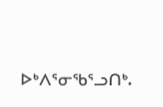ᐅᒃᐱᕐᓂᖃᕐᓗᑎᒃ.